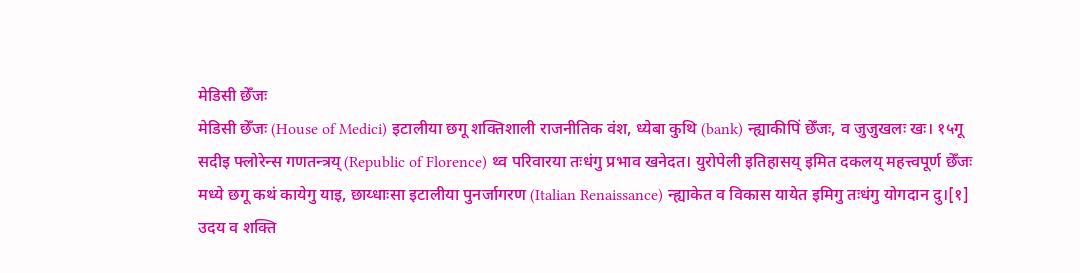मेडिसी छेँजः
मेडिसी छेँजः (House of Medici) इटालीया छगू शक्तिशाली राजनीतिक वंश, ध्येबा कुथि (bank) न्ह्याकीपिं छेँजः, व जुजुखलः खः। १५गू सदीइ फ्लोरेन्स गणतन्त्रय् (Republic of Florence) थ्व परिवारया तःधंगु प्रभाव खनेदत। युरोपेली इतिहासय् इमित दकलय् महत्त्वपूर्ण छेँजः मध्ये छगू कथं कायेगु याइ, छाय्धाःसा इटालीया पुनर्जागरण (Italian Renaissance) न्ह्याकेत व विकास यायेत इमिगु तःधंगु योगदान दु।[१]
उदय व शक्ति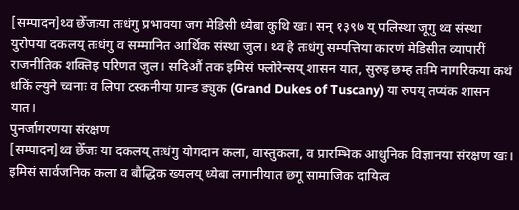[सम्पादन]थ्व छेँजःया तःधंगु प्रभावया जग मेडिसी ध्येबा कुथि खः। सन् १३९७ य् पलिस्था जूगु थ्व संस्था युरोपया दकलय् तःधंगु व सम्मानित आर्थिक संस्था जुल। थ्व हे तःधंगु सम्पत्तिया कारणं मेडिसीत व्यापारीं राजनीतिक शक्तिइ परिणत जुल। सदिऔं तक इमिसं फ्लोरेन्सय् शासन यात, सुरुइ छम्ह तःमि नागरिकया कथं धकिं ल्युने च्वनाः व लिपा टस्कनीया ग्रान्ड ड्युक (Grand Dukes of Tuscany) या रुपय् तप्यंक शासन यात।
पुनर्जागरणया संरक्षण
[सम्पादन]थ्व छेँजः या दकलय् तःधंगु योगदान कला, वास्तुकला, व प्रारम्भिक आधुनिक विज्ञानया संरक्षण खः। इमिसं सार्वजनिक कला व बौद्धिक ख्यलय् ध्येबा लगानीयात छगू सामाजिक दायित्व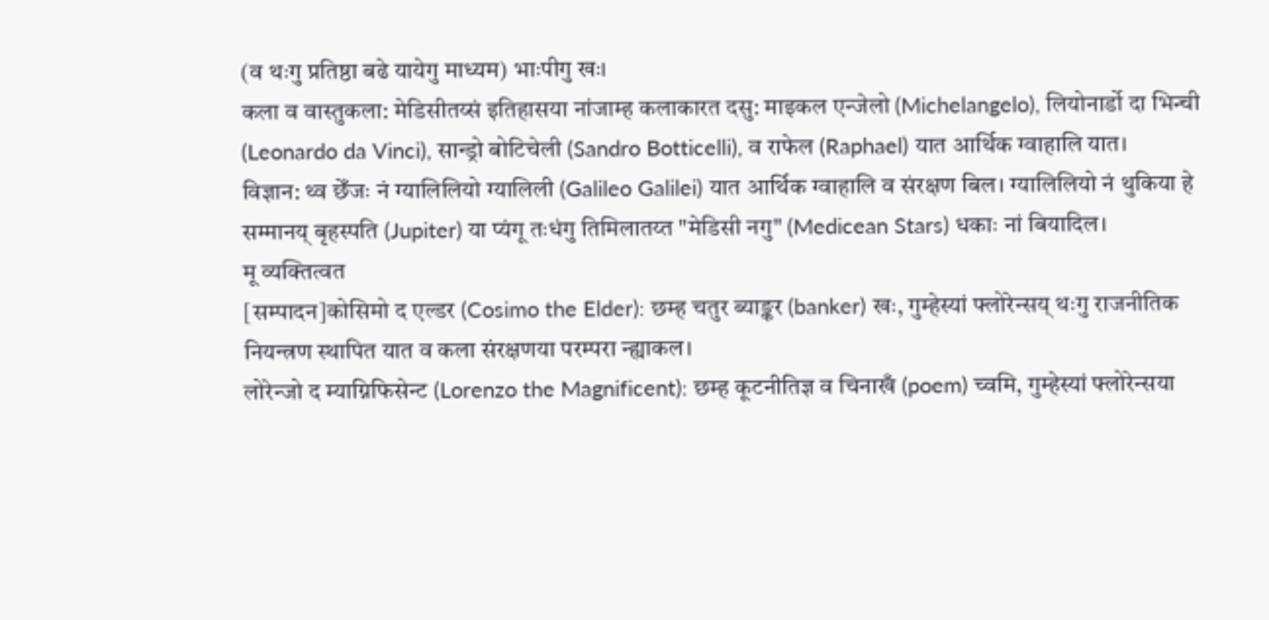(व थःगु प्रतिष्ठा बढे यायेगु माध्यम) भाःपीगु खः।
कला व वास्तुकला: मेडिसीतय्सं इतिहासया नांजाम्ह कलाकारत दसु: माइकल एन्जेलो (Michelangelo), लियोनार्डो दा भिन्ची (Leonardo da Vinci), सान्ड्रो बोटिचेली (Sandro Botticelli), व राफेल (Raphael) यात आर्थिक ग्वाहालि यात।
विज्ञान: थ्व छेँजः नं ग्यालिलियो ग्यालिली (Galileo Galilei) यात आर्थिक ग्वाहालि व संरक्षण बिल। ग्यालिलियो नं थुकिया हे सम्मानय् बृहस्पति (Jupiter) या प्यंगू तःधंगु तिमिलातय्त "मेडिसी नगु" (Medicean Stars) धकाः नां बियादिल।
मू व्यक्तित्वत
[सम्पादन]कोसिमो द एल्डर (Cosimo the Elder): छम्ह चतुर ब्याङ्कर (banker) खः, गुम्हेस्यां फ्लोरेन्सय् थःगु राजनीतिक नियन्त्रण स्थापित यात व कला संरक्षणया परम्परा न्ह्याकल।
लोरेन्जो द म्याग्निफिसेन्ट (Lorenzo the Magnificent): छम्ह कूटनीतिज्ञ व चिनाखँ (poem) च्वमि, गुम्हेस्यां फ्लोरेन्सया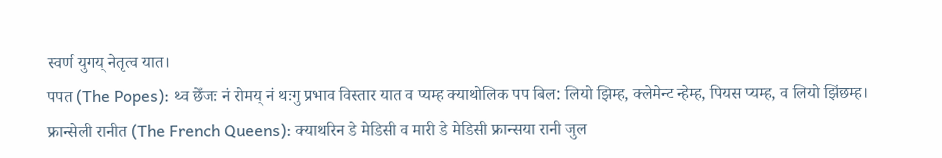स्वर्ण युगय् नेतृत्व यात।
पपत (The Popes): थ्व छेँजः नं रोमय् नं थःगु प्रभाव विस्तार यात व प्यम्ह क्याथोलिक पप बिल: लियो झिम्ह, क्लेमेन्ट न्हेम्ह, पियस प्यम्ह, व लियो झिंछम्ह।
फ्रान्सेली रानीत (The French Queens): क्याथरिन डे मेडिसी व मारी डे मेडिसी फ्रान्सया रानी जुल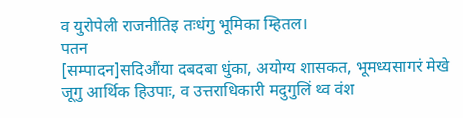व युरोपेली राजनीतिइ तःधंगु भूमिका म्हितल।
पतन
[सम्पादन]सदिऔंया दबदबा धुंका, अयोग्य शासकत, भूमध्यसागरं मेखे जूगु आर्थिक हिउपाः, व उत्तराधिकारी मदुगुलिं थ्व वंश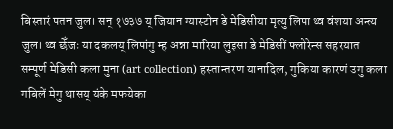बिस्तारं पतन जुल। सन् १७३७ य् जियान ग्यास्टोन डे मेडिसीया मृत्यु लिपा थ्व वंशया अन्त्य जुल। थ्व छेँजः या दकलय् लिपांगु म्ह अन्ना मारिया लुइसा डे मेडिसीं फ्लोरेन्स सहरयात सम्पूर्ण मेडिसी कला मुना (art collection) हस्तान्तरण यानादिल, गुकिया कारणं उगु कला गबिलें मेगु थासय् यंके मफयेका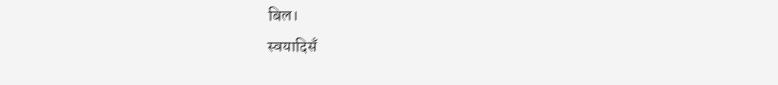बिल।
स्वयादिसँ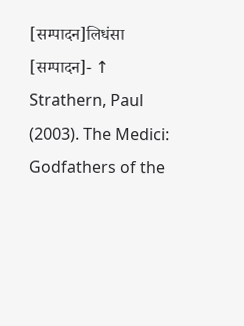[सम्पादन]लिधंसा
[सम्पादन]- ↑ Strathern, Paul (2003). The Medici: Godfathers of the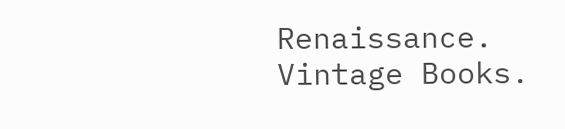Renaissance. Vintage Books.